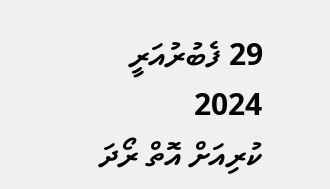29 ފެބުރުއަރީ 2024
ކުރިއަށް އޮތް ރޯދަ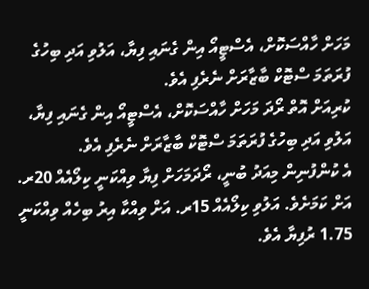މަހަށް ހާއްސަކޮށް، އެސްޓީއޯ އިން ގެނައި ފިޔާ، އަލުވި އަދި ބިހުގެ ފުރަތަމަ ސްޓޮކް ބާޒާރަށް ނެރެފި އެވެ.
ކުރިއަށް އޮތް ރޯދަ މަހަށް ހާއްސަކޮށް، އެސްޓީއޯ އިން ގެނައި ފިޔާ، އަލުވި އަދި ބިހުގެ ފުރަތަމަ ސްޓޮކް ބާޒާރަށް ނެރެފި އެވެ.
އެ ކުންފުނިން މިއަދު ބުނީ، ރޯދަމަހަށް ފިޔާ ވިއްކަނީ ކިލޯއެއް 20ރ. އަށް ކަމަށެވެ. އަލުވި ކިލޯއެއް 15ރ. އަށް ވިއްކާ އިރު ބިހެއް ވިއްކަނީ 1.75 ރުފިޔާ އެވެ.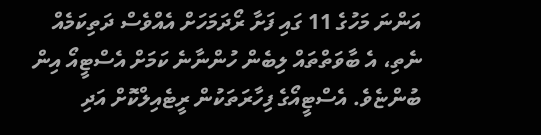އަންނަ މަހުގެ 11 ގައި ފަށާ ރޯދަމަހަށް އެއްވެސް ދަތިކަމެއް ނެތި، އެ ބާވަތްތައް ލިބެން ހުންނާނެ ކަމަށް އެސްޓީއޯ އިން ބުންޏެވެ. އެސްޓީއޯގެ ފިހާރަތަކުން ރީޓެއިލްކޮށް އަދި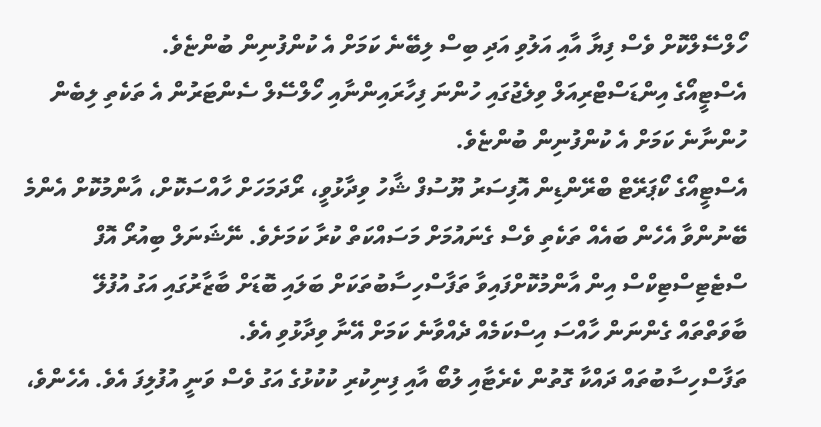ހޯލްސޭލްކޮށް ވެސް ފިޔާ އާއި އަލުވި އަދި ބިސް ލިބޭނެ ކަމަށް އެ ކުންފުނިން ބުންޏެވެ.
އެސްޓީއޯގެ އިންޑަސްޓްރިއަލް ވިލެޖުގައި ހުންނަ ފިހާރައިންނާއި ހޯލްސޭލް ސެންޓަރުން އެ ތަކެތި ލިބެން ހުންނާނެ ކަމަށް އެ ކުންފުނިން ބުންޏެވެ.
އެސްޓީއޯގެ ކޯޕަރޭޓް ބްރޭންޑިން އޮފިސަރު ޔޫސުފް ޝާހު ވިދާޅުވީ، ރޯދަމަހަށް ހާއްސަކޮށް، އާންމުކޮށް އެންމެ ބޭނުންވާ އެހެން ބައެއް ތަކެތި ވެސް ގެނައުމަށް މަސައްކަތް ކުރާ ކަމަށެވެ. ނޭޝަނަލް ބިއުރޯ އޮފް ސްޓެޓިސްޓިކްސް އިން އާންމުކޮށްފައިވާ ތަފާސްހިސާބުތަކަށް ބަލައި ބޮޑަށް ބާޒާރުގައި އަގު އުފުލޭ ބާވަތްތައް ގެންނަން ހާއްސަ އިސްކަމެއް ދެއްވާނެ ކަމަށް އޭނާ ވިދާޅުވި އެވެ.
ތަފާސްހިސާބުތައް ދައްކާ ގޮތުން ކެރެޓާއި ލުބޯ އާއި ފިނިކުރި ކުކުޅުގެ އަގު ވެސް ވަނީ އުފުލިފަ އެވެ. އެހެންވެ،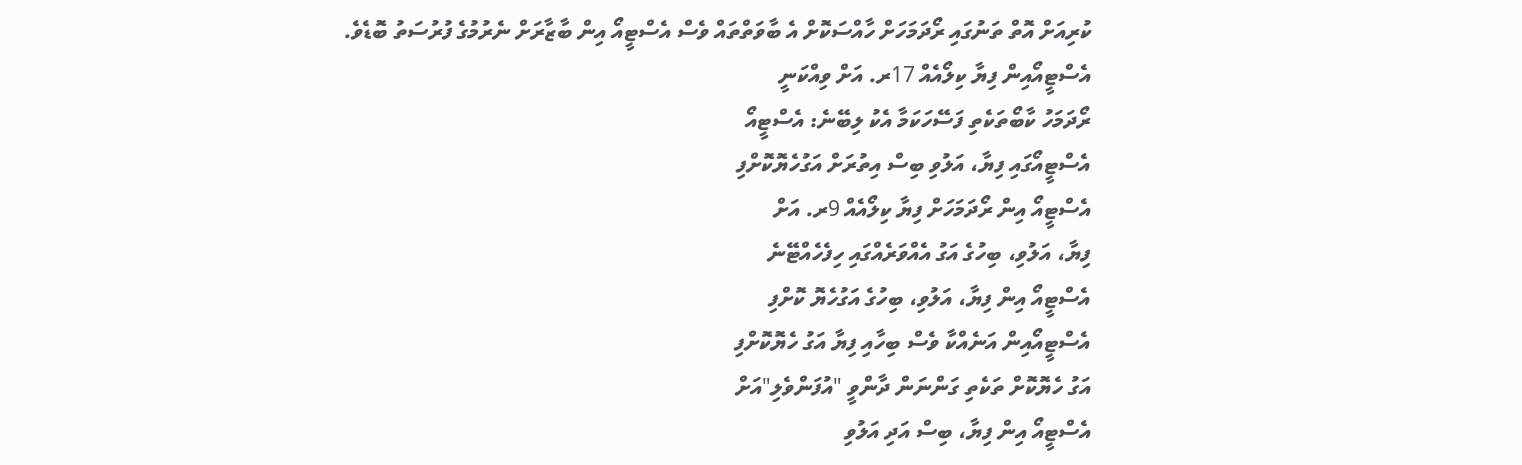ކުރިއަށް އޮތް ތަނުގައި ރޯދަމަހަށް ހާއްސަކޮށް އެ ބާވަތްތައް ވެސް އެސްޓީއޯ އިން ބާޒާރަށް ނެރުމުގެ ފުރުސަތު ބޮޑެވެ.
އެސްޓީއޯއިން ފިޔާ ކިލޯއެއް 17ރ. އަށް ވިއްކަނީ
ރޯދަމަހު ކާބޯތަކެތި ފަސޭހަކަމާ އެކު ލިބޭނެ: އެސްޓީއޯ
އެސްޓީއޯގައި ފިޔާ، އަލުވި ބިސް އިތުރަށް އަގުހެޔޮކޮށްފި
އެސްޓީއޯ އިން ރޯދަމަހަށް ފިޔާ ކިލޯއެއް 9ރ. އަށް
ފިޔާ، އަލުވި، ބިހުގެ އަގު އެއްވަރެއްގައި ހިފެހެއްޓޭނެ
އެސްޓީއޯ އިން ފިޔާ، އަލުވި، ބިހުގެ އަގުހެޔޮ ކޮށްފި
އެސްޓީއޯއިން އަނެއްކާ ވެސް ބިހާއި ފިޔާ އަގު ހެޔޮކޮށްފި
އަގު ހެޔޮކޮށް ތަކެތި ގަންނަން ދާންވީ "އުފަންވެލި"އަށް
އެސްޓީއޯ އިން ފިޔާ، ބިސް އަދި އަލުވި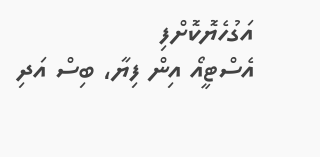އަގުހެޔޮކޮށްފި
އެސްޓީއޯ އިން ފިޔާ، ބިސް އަދި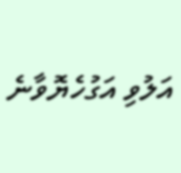އަލުވި އަގުހެޔޮވާނެ